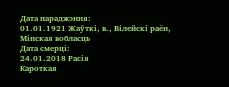Дата нараджэння:
01.01.1921 Жаўткі, в., Вілейскі раён, Мінская вобласць
Дата смерці:
24.01.2018 Расія
Кароткая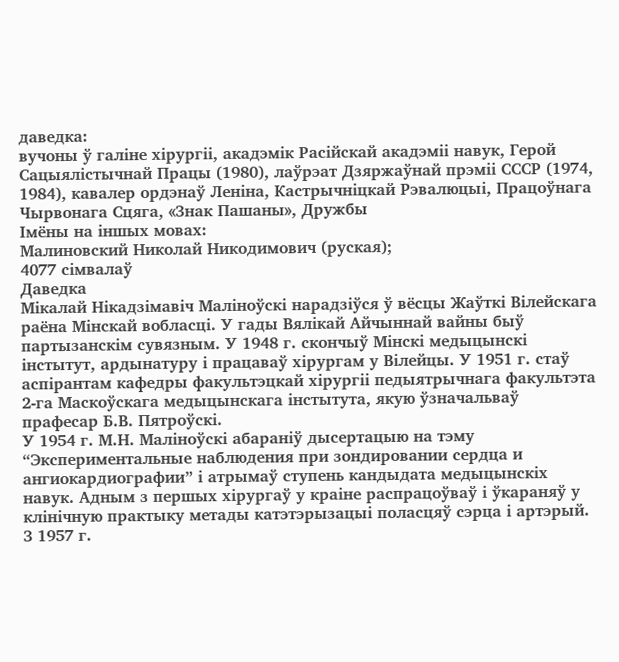даведка:
вучоны ў галіне хірургіі, акадэмік Расійскай акадэміі навук, Герой Сацыялістычнай Працы (1980), лаўрэат Дзяржаўнай прэміі СССР (1974, 1984), кавалер ордэнаў Леніна, Кастрычніцкай Рэвалюцыі, Працоўнага Чырвонага Сцяга, «Знак Пашаны», Дружбы
Імёны на іншых мовах:
Малиновский Николай Никодимович (руская);
4077 сімвалаў
Даведка
Мікалай Нікадзімавіч Маліноўскі нарадзіўся ў вёсцы Жаўткі Вілейскага раёна Мінскай вобласці. У гады Вялікай Айчыннай вайны быў партызанскім сувязным. У 1948 г. скончыў Мінскі медыцынскі інстытут, ардынатуру і працаваў хірургам у Вілейцы. У 1951 г. стаў аспірантам кафедры факультэцкай хірургіі педыятрычнага факультэта 2-га Маскоўскага медыцынскага інстытута, якую ўзначальваў прафесар Б.В. Пятроўскі.
У 1954 г. М.Н. Маліноўскі абараніў дысертацыю на тэму “Экспериментальные наблюдения при зондировании сердца и ангиокардиографии” і атрымаў ступень кандыдата медыцынскіх навук. Адным з першых хірургаў у краіне распрацоўваў і ўкараняў у клінічную практыку метады катэтэрызацыі поласцяў сэрца і артэрый. З 1957 г.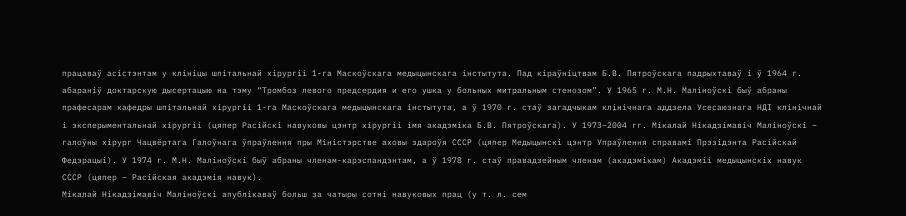працаваў асістэнтам у клініцы шпітальнай хірургіі 1-га Маскоўскага медыцынскага інстытута. Пад кіраўніцтвам Б.В. Пятроўскага падрыхтаваў і ў 1964 г. абараніў доктарскую дысертацыю на тэму “Тромбоз левого предсердия и его ушка у больных митральным стенозом”. У 1965 г. М.Н. Маліноўскі быў абраны прафесарам кафедры шпітальнай хірургіі 1-га Маскоўскага медыцынскага інстытута, а ў 1970 г. стаў загадчыкам клінічнага аддзела Усесаюзнага НДІ клінічнай і эксперыментальнай хірургіі (цяпер Расійскі навуковы цэнтр хірургіі імя акадэміка Б.В. Пятроўскага). У 1973–2004 гг. Мікалай Нікадзімавіч Маліноўскі – галоўны хірург Чацвёртага Галоўнага ўпраўлення пры Міністэрстве аховы здароўя СССР (цяпер Медыцынскі цэнтр Упраўлення справамі Прэзідэнта Расійскай Федэрацыі). У 1974 г. М.Н. Маліноўскі быў абраны членам-карэспандэнтам, а ў 1978 г. стаў правадзейным членам (акадэмікам) Акадэміі медыцынскіх навук СССР (цяпер – Расійская акадэмія навук).
Мікалай Нікадзімавіч Маліноўскі апублікаваў больш за чатыры сотні навуковых прац (у т. л. сем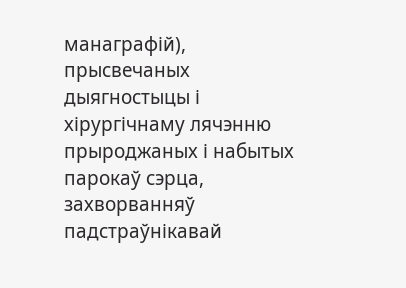манаграфій), прысвечаных дыягностыцы і хірургічнаму лячэнню прыроджаных і набытых парокаў сэрца, захворванняў падстраўнікавай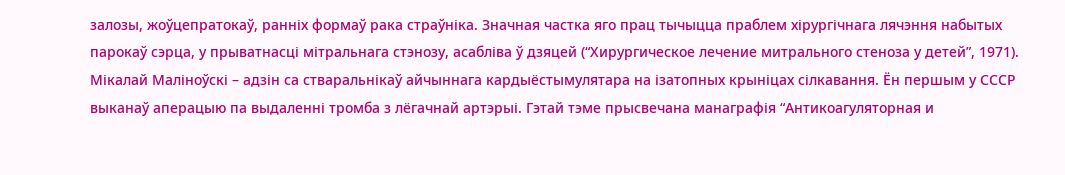залозы, жоўцепратокаў, ранніх формаў рака страўніка. Значная частка яго прац тычыцца праблем хірургічнага лячэння набытых парокаў сэрца, у прыватнасці мітральнага стэнозу, асабліва ў дзяцей (“Хирургическое лечение митрального стеноза у детей”, 1971). Мікалай Маліноўскі – адзін са стваральнікаў айчыннага кардыёстымулятара на ізатопных крыніцах сілкавання. Ён першым у СССР выканаў аперацыю па выдаленні тромба з лёгачнай артэрыі. Гэтай тэме прысвечана манаграфія “Антикоагуляторная и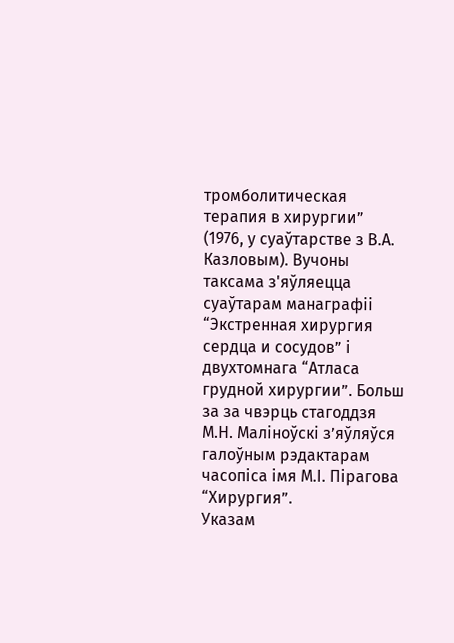тромболитическая терапия в хирургии” (1976, у суаўтарстве з В.А. Казловым). Вучоны таксама з'яўляецца суаўтарам манаграфіі “Экстренная хирургия сердца и сосудов” і двухтомнага “Атласа грудной хирургии”. Больш за за чвэрць стагоддзя М.Н. Маліноўскі з’яўляўся галоўным рэдактарам часопіса імя М.І. Пірагова “Хирургия”.
Указам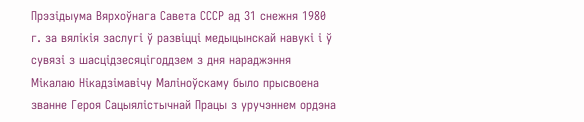Прэзідыума Вярхоўнага Савета СССР ад 31 снежня 1980 г. за вялікія заслугі ў развіцці медыцынскай навукі і ў сувязі з шасцідзесяцігоддзем з дня нараджэння Мікалаю Нікадзімавічу Маліноўскаму было прысвоена званне Героя Сацыялістычнай Працы з уручэннем ордэна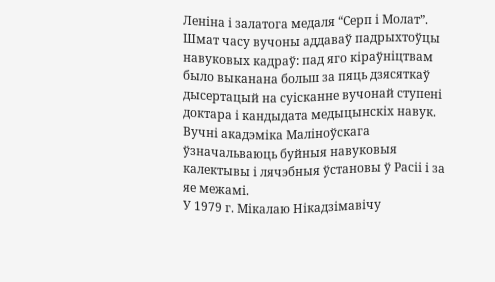Леніна і залатога медаля “Серп і Молат”.
Шмат часу вучоны аддаваў падрыхтоўцы навуковых кадраў: пад яго кіраўніцтвам было выканана больш за пяць дзясяткаў дысертацый на суісканне вучонай ступені доктара і кандыдата медыцынскіх навук. Вучні акадэміка Маліноўскага ўзначальваюць буйныя навуковыя калектывы і лячэбныя ўстановы ў Расіі і за яе межамі.
У 1979 г. Мікалаю Нікадзімавічу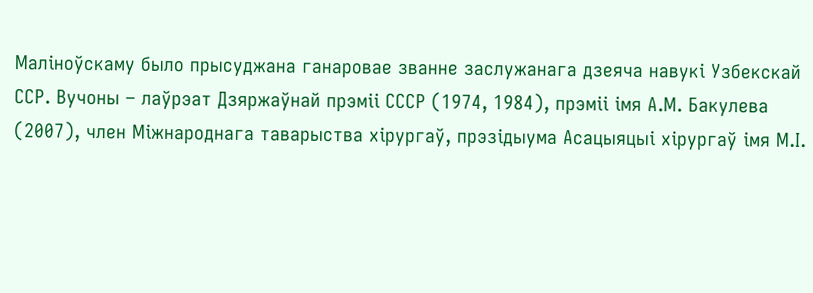Маліноўскаму было прысуджана ганаровае званне заслужанага дзеяча навукі Узбекскай ССР. Вучоны – лаўрэат Дзяржаўнай прэміі СССР (1974, 1984), прэміі імя А.М. Бакулева (2007), член Міжнароднага таварыства хірургаў, прэзідыума Асацыяцыі хірургаў імя М.І.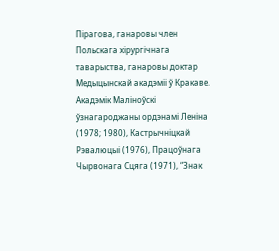Пірагова, ганаровы член Польскага хірургічнага таварыства, ганаровы доктар Медыцынскай акадэміі ў Кракаве. Акадэмік Маліноўскі ўзнагароджаны ордэнамі Леніна (1978; 1980), Кастрычніцкай Рэвалюцыі (1976), Працоўнага Чырвонага Сцяга (1971), “Знак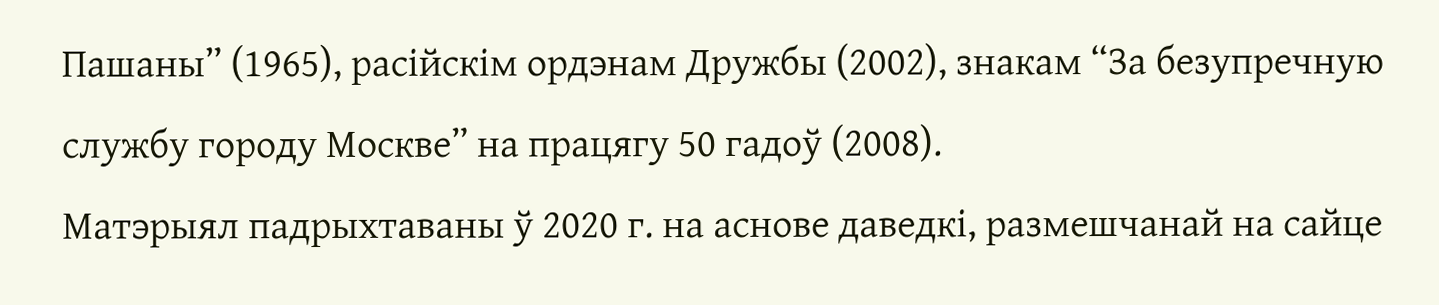Пашаны” (1965), расійскім ордэнам Дружбы (2002), знакам “За безупречную службу городу Москве” на працягу 50 гадоў (2008).
Матэрыял падрыхтаваны ў 2020 г. на аснове даведкі, размешчанай на сайце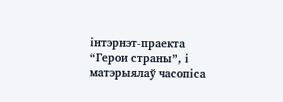інтэрнэт-праекта “Герои страны”, і матэрыялаў часопіса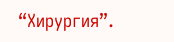“Хирургия”.